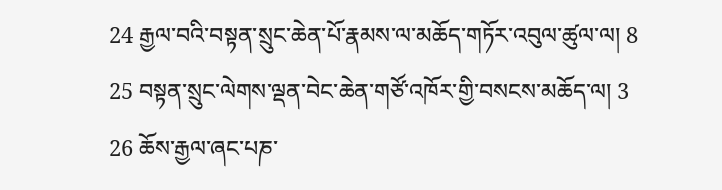24 རྒྱལ་བའི་བསྟན་སྲུང་ཆེན་པོ་རྣམས་ལ་མཆོད་གཏོར་འབུལ་ཚུལ་ལ། 8
25 བསྟན་སྲུང་ལེགས་ལྡན་བེང་ཆེན་གཙོ་འཁོར་གྱི་བསངས་མཆོད་ལ། 3
26 ཆོས་རྒྱལ་ཞང་པཎ་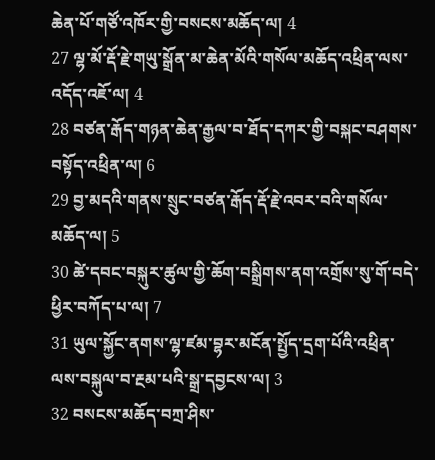ཆེན་པོ་གཙོ་འཁོར་གྱི་བསངས་མཆོད་ལ། 4
27 ལྷ་མོ་རྡོ་རྗེ་གཡུ་སྒྲོན་མ་ཆེན་མོའི་གསོལ་མཆོད་འཕྲིན་ལས་འདོད་འཇོ་ལ། 4
28 བཙན་རྒོད་གཉན་ཆེན་རྒྱལ་བ་ཐོད་དཀར་གྱི་བསྐང་བཤགས་བསྟོད་འཕྲིན་ལ། 6
29 བྱ་མདའི་གནས་སྲུང་བཙན་རྒོད་རྡོ་རྗེ་འབར་བའི་གསོལ་མཆོད་ལ། 5
30 ཚེ་དབང་བསྐུར་ཚུལ་གྱི་ཆོག་བསྒྲིགས་ནག་འགྲོས་སུ་གོ་བདེ་ཕྱིར་བཀོད་པ་ལ། 7
31 ཡུལ་སྐྱོང་ནགས་ལྷ་ཛམ་བྷར་མངོན་སྤྱོད་དྲག་པོའི་འཕྲིན་ལས་བསྐུལ་བ་རྔམ་པའི་སྒྲ་དབྱངས་ལ། 3
32 བསངས་མཆོད་བཀྲ་ཤིས་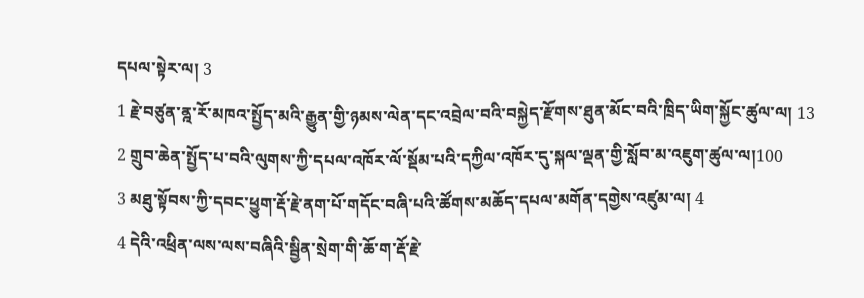དཔལ་སྟེར་ལ། 3
1 རྗེ་བཙུན་ནྰ་རོ་མཁའ་སྤྱོད་མའི་རྒྱུན་གྱི་ཉམས་ལེན་དང་འབྲེལ་བའི་བསྐྱེད་རྫོགས་ཐུན་མོང་བའི་ཁྲིད་ཡིག་སྐྱོང་ཚུལ་ལ། 13
2 གྲུབ་ཆེན་སྤྱོད་པ་བའི་ལུགས་ཀྱི་དཔལ་འཁོར་ལོ་སྡོམ་པའི་དཀྱིལ་འཁོར་དུ་སྐལ་ལྡན་གྱི་སློབ་མ་འཇུག་ཚུལ་ལ།100
3 མཐུ་སྟོབས་ཀྱི་དབང་ཕྱུག་རྡོ་རྗེ་ནག་པོ་གདོང་བཞི་པའི་ཚོགས་མཆོད་དཔལ་མགོན་དགྱེས་འཛུམ་ལ། 4
4 དེའི་འཕྲིན་ལས་ལས་བཞིའི་སྦྱིན་སྲེག་གི་ཆོ་ག་རྡོ་རྗེ་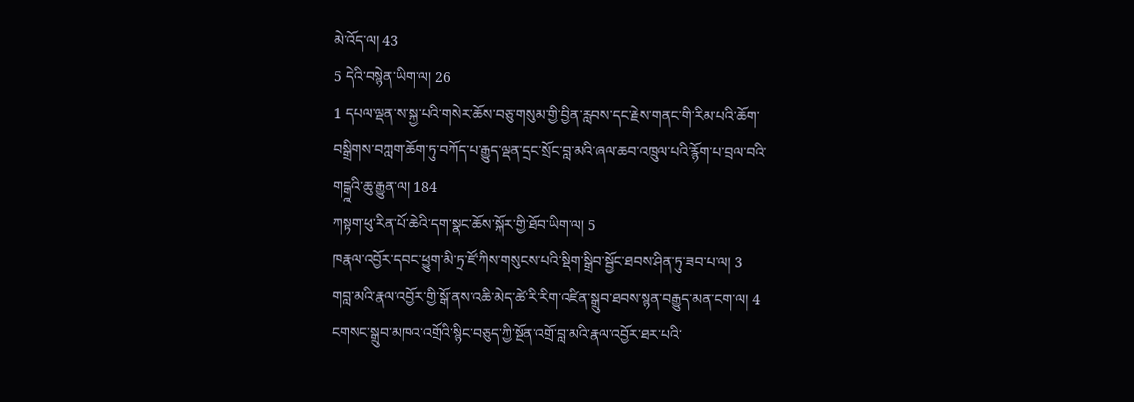མེ་འོད་ལ། 43
5 དེའི་བསྙེན་ཡིག་ལ། 26
1 དཔལ་ལྡན་ས་སྐྱ་པའི་གསེར་ཆོས་བཅུ་གསུམ་གྱི་བྱིན་རླབས་དང་རྗེས་གནང་གི་རིམ་པའི་ཆོག་བསྒྲིགས་བཀླག་ཆོག་ཏུ་བཀོད་པ་རྒྱུད་ལྡན་དྲང་སྲོང་བླ་མའི་ཞལ་ཆབ་འཁྲུལ་པའི་རྙོག་པ་བྲལ་བའི་གངྒྰའི་ཆུ་རྒྱུན་ལ། 184
ཀསྟག་ཕུ་རིན་པོ་ཆེའི་དག་སྣང་ཆོས་སྐོར་གྱི་ཐོབ་ཡིག་ལ། 5
ཁརྣལ་འབྱོར་དབང་ཕྱུག་མི་ཏྲ་ཛོ་ཀིས་གསུངས་པའི་སྡིག་སྒྲིབ་སྦྱོང་ཐབས་ཤིན་ཏུ་ཟབ་པ་ལ། 3
གབླ་མའི་རྣལ་འབྱོར་གྱི་སྒོ་ནས་འཆི་མེད་ཚེ་རི་རིག་འཛིན་སྒྲུབ་ཐབས་སྙན་བརྒྱུད་མན་ངག་ལ། 4
ངགསང་སྒྲུབ་མཁའ་འགྲོའི་སྙིང་བཅུད་ཀྱི་སྔོན་འགྲོ་བླ་མའི་རྣལ་འབྱོར་ཐར་པའི་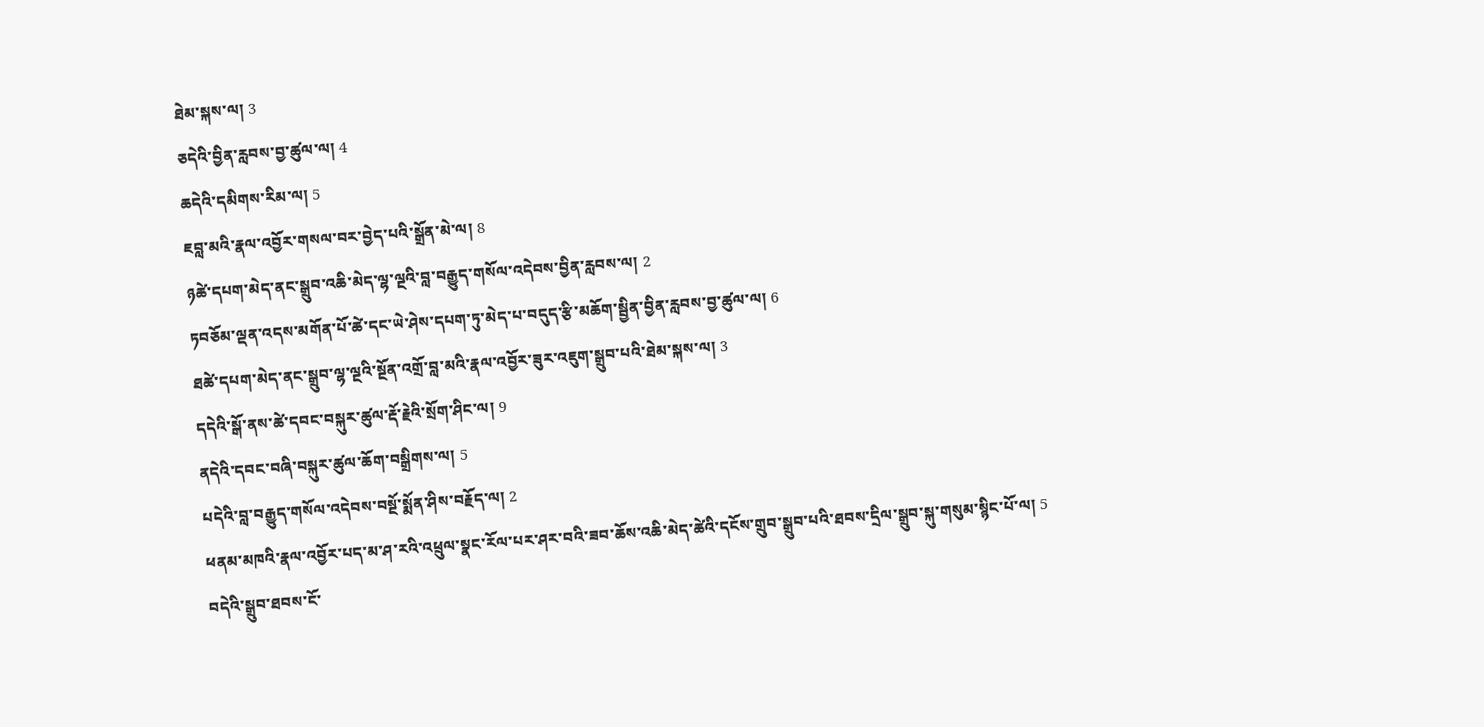ཐེམ་སྐས་ལ། 3
ཅདེའི་བྱིན་རླབས་བྱ་ཚུལ་ལ། 4
ཆདེའི་དམིགས་རིམ་ལ། 5
ཇབླ་མའི་རྣལ་འབྱོར་གསལ་བར་བྱེད་པའི་སྒྲོན་མེ་ལ། 8
ཉཚེ་དཔག་མེད་ནང་སྒྲུབ་འཆི་མེད་ལྷ་ལྔའི་བླ་བརྒྱུད་གསོལ་འདེབས་བྱིན་རླབས་ལ། 2
ཏབཅོམ་ལྡན་འདས་མགོན་པོ་ཚེ་དང་ཡེ་ཤེས་དཔག་ཏུ་མེད་པ་བདུད་རྩི་མཆོག་སྦྱིན་བྱིན་རླབས་བྱ་ཚུལ་ལ། 6
ཐཚེ་དཔག་མེད་ནང་སྒྲུབ་ལྷ་ལྔའི་སྔོན་འགྲོ་བླ་མའི་རྣལ་འབྱོར་ཟུར་འཇུག་སྒྲུབ་པའི་ཐེམ་སྐས་ལ། 3
དདེའི་སྒོ་ནས་ཚེ་དབང་བསྐུར་ཚུལ་རྡོ་རྗེའི་སྲོག་ཤིང་ལ། 9
ནདེའི་དབང་བཞི་བསྐུར་ཚུལ་ཆོག་བསྒྲིགས་ལ། 5
པདེའི་བླ་བརྒྱུད་གསོལ་འདེབས་བསྔོ་སྨོན་ཤིས་བརྗོད་ལ། 2
ཕནམ་མཁའི་རྣལ་འབྱོར་པད་མ་ཤ་རའི་འཕྲུལ་སྣང་རོལ་པར་ཤར་བའི་ཟབ་ཆོས་འཆི་མེད་ཚེའི་དངོས་གྲུབ་སྒྲུབ་པའི་ཐབས་དྲིལ་སྒྲུབ་སྐུ་གསུམ་སྙིང་པོ་ལ། 5
བདེའི་སྒྲུབ་ཐབས་ངོ་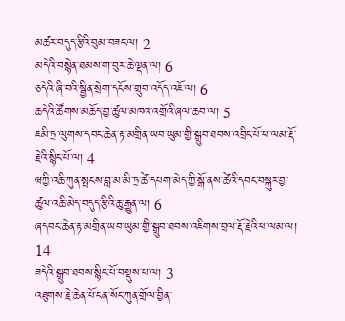མཚར་བདུད་རྩིའི་བུམ་བཟང་ལ། 2
མདེའི་བསྙེན་ཐམས་ག་བུར་ཆེ་ལྡན་ལ། 6
ཅདེའི་ཞི་བའི་སྦྱིན་སྲེག་དངོས་གྲུབ་འདོད་འཇོ་ལ། 6
ཆདེའི་ཚོགས་མཆོད་བྱ་ཚུལ་མཁའ་འགྲོའི་ཞལ་ཆབ་ལ། 5
ཇམི་ཏྲ་ལུགས་དབང་ཆེན་རྟ་མགྲིན་ཡབ་ཡུམ་གྱི་སྒྲུབ་ཐབས་འབྲིང་པོ་ཕ་ལམ་རྡོ་རྗེའི་སྙིང་པོ་ལ། 4
ཝཀྱི་འཆི་ཀུན་སྤངས་བླ་མ་མི་ཏྲ་ཚེ་དཔག་མེད་ཀྱི་སྒོ་ནས་ཚེའི་དབང་བསྐུར་བྱ་ཚུལ་འཆི་མེད་བདུད་རྩིའི་ཆུ་རྒྱུན་ལ། 6
ཞདབང་ཆེན་རྟ་མགྲིན་ཡབ་ཡུམ་གྱི་སྒྲུབ་ཐབས་འཇིགས་བྲལ་རྡོ་རྗེའི་ཕ་ལམ་ལ། 14
ཟདེའི་སྒྲུབ་ཐབས་སྙིང་པོ་བསྡུས་པ་ལ། 3
འཐུགས་རྗེ་ཆེན་པོ་ངན་སོང་ཀུན་གྲོལ་བྱིན་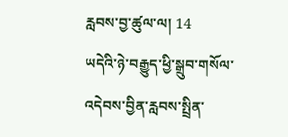རླབས་བྱ་ཚུལ་ལ། 14
ཡདེའི་ཉེ་བརྒྱུད་ཕྱི་སྒྲུབ་གསོལ་འདེབས་བྱིན་རླབས་སྤྲིན་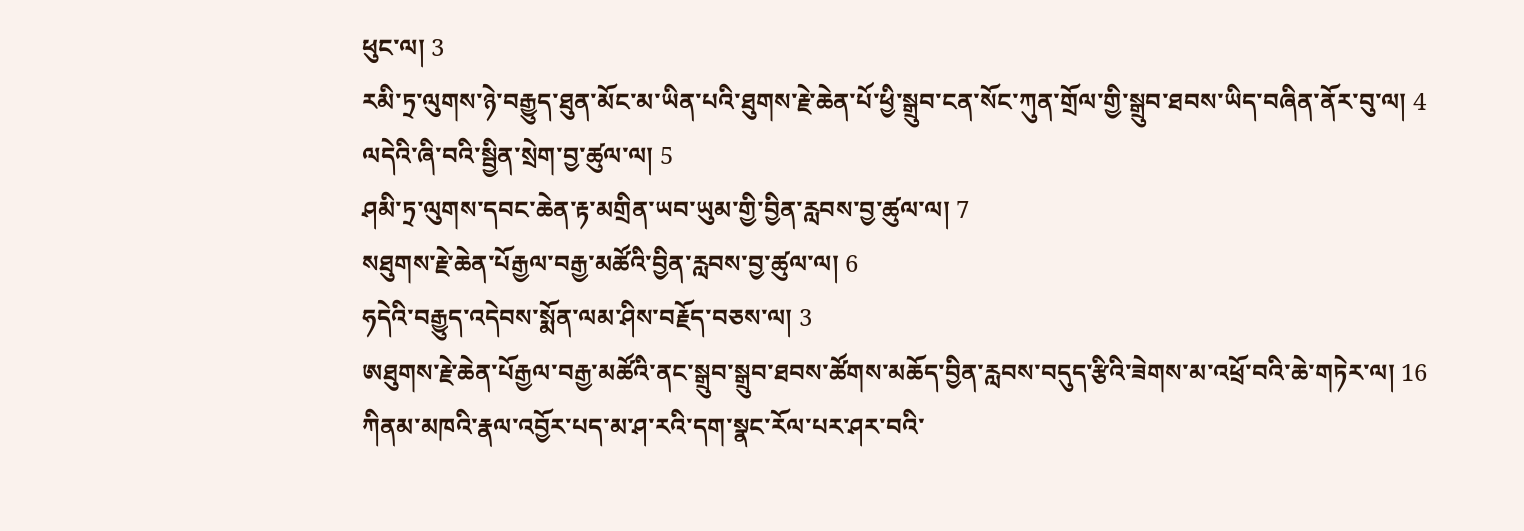ཕུང་ལ། 3
རམི་ཏྲ་ལུགས་ཉེ་བརྒྱུད་ཐུན་མོང་མ་ཡིན་པའི་ཐུགས་རྗེ་ཆེན་པོ་ཕྱི་སྒྲུབ་ངན་སོང་ཀུན་གྲོལ་གྱི་སྒྲུབ་ཐབས་ཡིད་བཞིན་ནོར་བུ་ལ། 4
ལདེའི་ཞི་བའི་སྦྱིན་སྲེག་བྱ་ཚུལ་ལ། 5
ཤམི་ཏྲ་ལུགས་དབང་ཆེན་རྟ་མགྲིན་ཡབ་ཡུམ་གྱི་བྱིན་རླབས་བྱ་ཚུལ་ལ། 7
སཐུགས་རྗེ་ཆེན་པོརྒྱལ་བརྒྱ་མཚོའི་བྱིན་རླབས་བྱ་ཚུལ་ལ། 6
ཧདེའི་བརྒྱུད་འདེབས་སྨོན་ལམ་ཤིས་བརྗོད་བཅས་ལ། 3
ཨཐུགས་རྗེ་ཆེན་པོརྒྱལ་བརྒྱ་མཚོའི་ནང་སྒྲུབ་སྒྲུབ་ཐབས་ཚོགས་མཆོད་བྱིན་རླབས་བདུད་རྩིའི་ཟེགས་མ་འཕྲོ་བའི་ཆེ་གཏེར་ལ། 16
ཀིནམ་མཁའི་རྣལ་འབྱོར་པད་མ་ཤ་རའི་དག་སྣང་རོལ་པར་ཤར་བའི་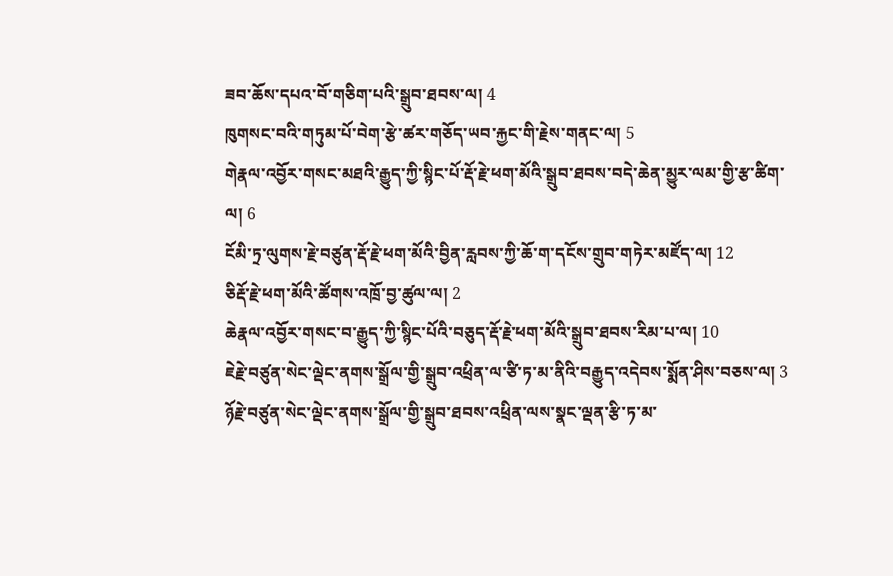ཟབ་ཆོས་དཔའ་བོ་གཅིག་པའི་སྒྲུབ་ཐབས་ལ། 4
ཁུགསང་བའི་གཏུམ་པོ་བེག་རྩེ་ཚར་གཅོད་ཡབ་རྐྱང་གི་རྗེས་གནང་ལ། 5
གེརྣལ་འབྱོར་གསང་མཐའི་རྒྱུད་ཀྱི་སྙིང་པོ་རྡོ་རྗེ་ཕག་མོའི་སྒྲུབ་ཐབས་བདེ་ཆེན་མྱུར་ལམ་གྱི་རྩ་ཚིག་ལ། 6
ངོམི་ཏྲ་ལུགས་རྗེ་བཙུན་རྡོ་རྗེ་ཕག་མོའི་བྱིན་རླབས་ཀྱི་ཆོ་ག་དངོས་གྲུབ་གཏེར་མཛོད་ལ། 12
ཅིརྡོ་རྗེ་ཕག་མོའི་ཚོགས་འཁྲོ་བྱ་ཚུལ་ལ། 2
ཆེརྣལ་འབྱོར་གསང་བ་རྒྱུད་ཀྱི་སྙིང་པོའི་བཅུད་རྡོ་རྗེ་ཕག་མོའི་སྒྲུབ་ཐབས་རིམ་པ་ལ། 10
ཇེརྗེ་བཙུན་སེང་ལྡེང་ནགས་སྒྲོལ་གྱི་སྒྲུབ་འཕྲིན་ལ་ཙི་ཏ་མ་ནིའི་བརྒྱུད་འདེབས་སྨོན་ཤིས་བཅས་ལ། 3
ཉོརྗེ་བཙུན་སེང་ལྡེང་ནགས་སྒྲོལ་གྱི་སྒྲུབ་ཐབས་འཕྲིན་ལས་སྣང་ལྡན་རྩི་ཏ་མ་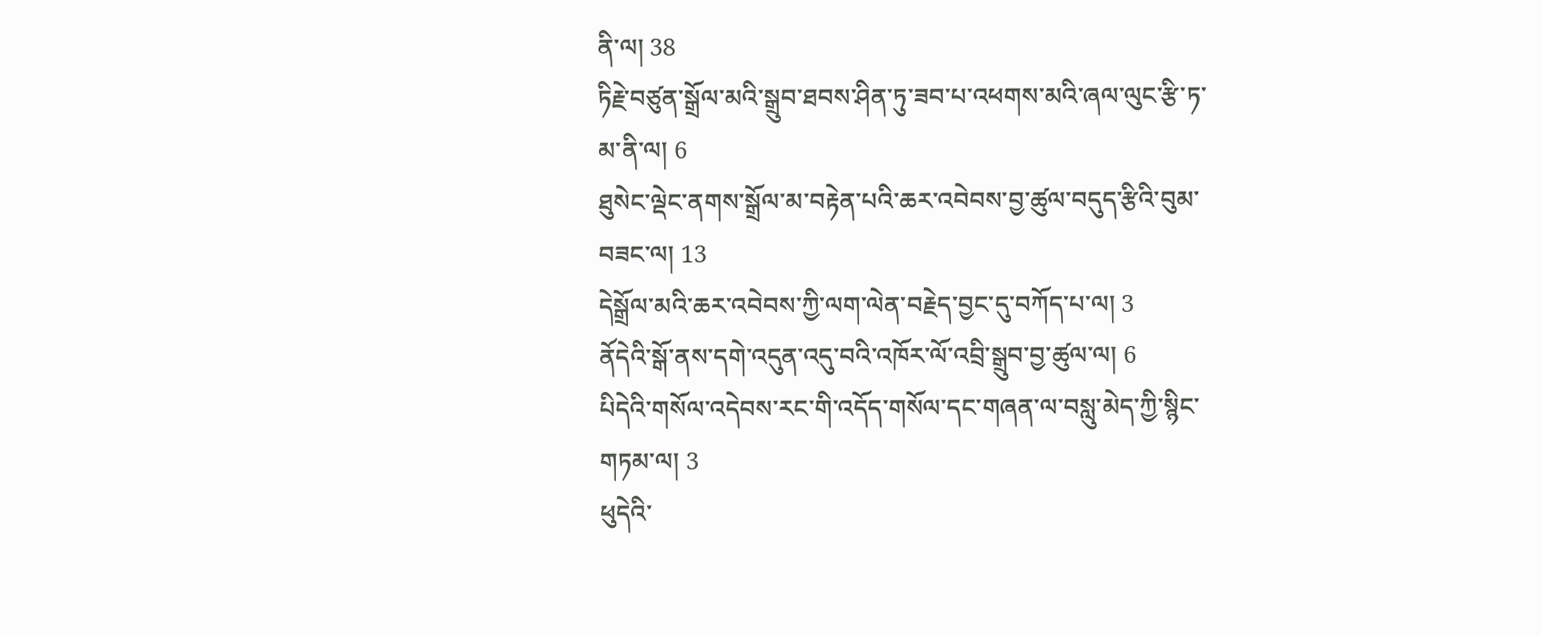ནི་ལ། 38
ཏིརྗེ་བཙུན་སྒྲོལ་མའི་སྒྲུབ་ཐབས་ཤིན་ཏུ་ཟབ་པ་འཕགས་མའི་ཞལ་ལུང་རྩི་ཏ་མ་ནི་ལ། 6
ཐུསེང་ལྡེང་ནགས་སྒྲོལ་མ་བརྟེན་པའི་ཆར་འབེབས་བྱ་ཚུལ་བདུད་རྩིའི་བུམ་བཟང་ལ། 13
དེསྒྲོལ་མའི་ཆར་འབེབས་ཀྱི་ལག་ལེན་བརྗེད་བྱང་དུ་བཀོད་པ་ལ། 3
ནོདེའི་སྒོ་ནས་དགེ་འདུན་འདུ་བའི་འཁོར་ལོ་འབྲི་སྒྲུབ་བྱ་ཚུལ་ལ། 6
པིདེའི་གསོལ་འདེབས་རང་གི་འདོད་གསོལ་དང་གཞན་ལ་བསླུ་མེད་ཀྱི་སྙིང་གཏམ་ལ། 3
ཕུདེའི་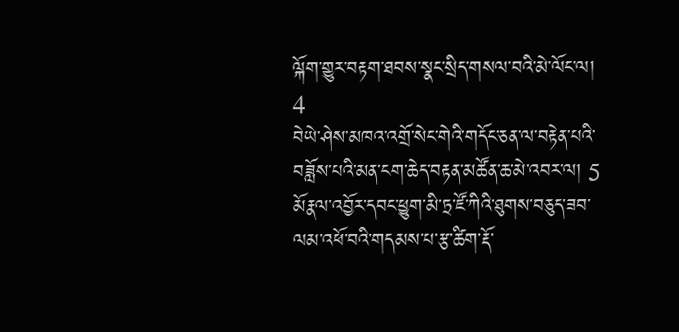ལྐོག་གྱུར་བརྟག་ཐབས་སྣང་སྲིད་གསལ་བའི་མེ་ལོང་ལ། 4
བེཡེ་ཤེས་མཁའ་འགྲོ་སེང་གེའི་གདོང་ཅན་ལ་བརྟེན་པའི་བཟློས་པའི་མན་ངག་ཆེད་བརྟན་མཚོན་ཆ་མེ་འབར་ལ། 5
མོརྣལ་འབྱོར་དབང་ཕྱུག་མི་ཏྲ་ཛོ་ཀིའི་ཐུགས་བཅུད་ཟབ་ལམ་འཕོ་བའི་གདམས་པ་རྩ་ཚིག་རྡོ་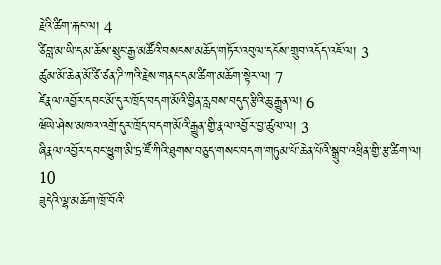རྗེའི་ཚིག་རྐང་ལ། 4
ཙིབླ་མ་ཡི་དམ་ཆོས་སྲུང་རྒྱ་མཚོའི་བསངས་མཆོད་གཏོར་འབུལ་དངོས་གྲུབ་འདོད་འཇོ་ལ། 3
ཚུམ་མོ་ཆེན་མོ་ཙི་ཙན་ཌི་ཀའི་རྗེས་གནང་དམ་ཚིག་མཆོག་སྟེར་ལ། 7
ཛེརྣལ་འབྱོར་དབང་མོ་དུར་ཁྲོད་བདག་མོའི་བྱིན་རླབས་བདུད་རྩིའི་ཆུ་རྒྱུན་ལ། 6
ཝོཡེ་ཤེས་མཁའ་འགྲོ་དུར་ཁྲོད་བདག་མོའི་རྒྱུན་གྱི་རྣལ་འབྱོར་བྱ་ཚུལ་ལ། 3
ཞིརྣལ་འབྱོར་དབང་ཕྱུག་མི་ཏྲ་ཛོ་ཀིའི་ཐུགས་བཅུད་གསང་བདག་གཏུམ་པོ་ཆེན་པོའི་སྒྲུབ་འཕྲིན་གྱི་རྩ་ཚིག་ལ། 10
ཟུདེའི་ལྷ་མཆོག་ཁྲོ་བོའི་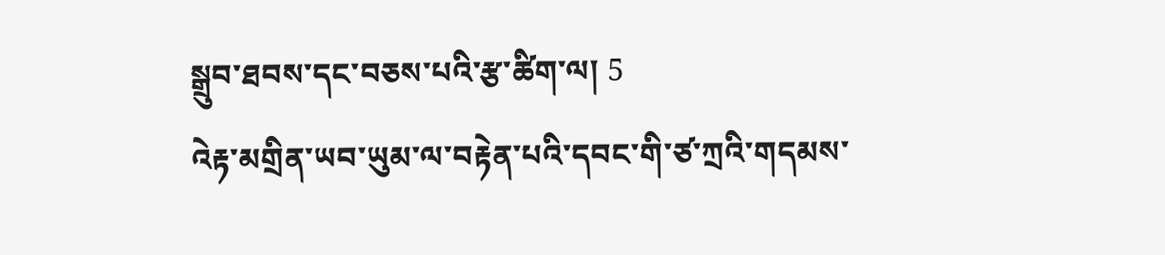སྒྲུབ་ཐབས་དང་བཅས་པའི་རྩ་ཚིག་ལ། 5
འེརྟ་མགྲིན་ཡབ་ཡུམ་ལ་བརྟེན་པའི་དབང་གི་ཙ་ཀྲའི་གདམས་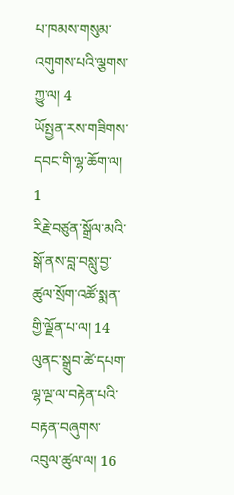པ་ཁམས་གསུམ་འགུགས་པའི་ལྕགས་ཀྱུ་ལ། 4
ཡོསྤྱན་རས་གཟིགས་དབང་གི་ལྷ་ཆོག་ལ། 1
རིརྗེ་བཙུན་སྒྲོལ་མའི་སྒོ་ནས་བླ་བསླུ་བྱ་ཚུལ་སྲོག་འཚོ་སྨན་གྱི་ལྗོན་པ་ལ། 14
ལུནང་སྒྲུབ་ཚེ་དཔག་ལྷ་ལྔ་ལ་བརྟེན་པའི་བརྟན་བཞུགས་འབུལ་ཚུལ་ལ། 16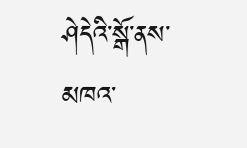ཤེདེའི་སྒོ་ནས་མཁའ་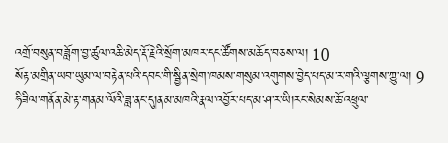འགྲོ་བསུན་བཟློག་བྱ་ཚུལ་འཆི་མེད་རྡོ་རྗེའི་སྲོག་མཁར་དང་ཚོགས་མཆོད་བཅས་ལ། 10
སོརྟ་མགྲིན་ཡབ་ཡུམ་ལ་བརྟེན་པའི་དབང་གི་སྦྱིན་སྲེག་ཁམས་གསུམ་འགུགས་བྱེད་པད་མ་ར་གའི་ལྕགས་ཀྱུ་ལ། 9
ཧིཟིལ་གནོན་མེ་རྟ་གནམ་ལོའི་ཟླ་ནང་དུ།ནམ་མཁའི་རྣལ་འབྱོར་པད་མ་ཤ་ར་ཡི།རང་སེམས་ཆོ་འཕྲུལ་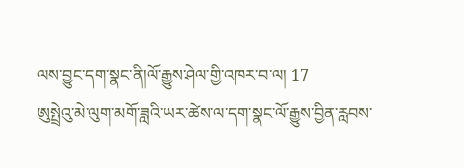ལས་བྱུང་དག་སྣང་ནི།ལོ་རྒྱུས་ཤེལ་གྱི་འཁར་བ་ལ། 17
ཨུསྤྲེའུ་མེ་ལུག་མགོ་ཟླའི་ཡར་ཚེས་ལ་དག་སྣང་ལོ་རྒྱུས་བྱིན་རླབས་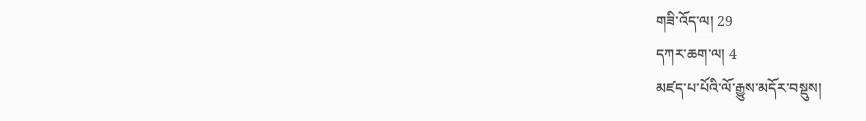གཟི་འོད་ལ། 29
དཀར་ཆག་ལ། 4
མཛད་པ་པོའི་ལོ་རྒྱུས་མདོར་བསྡུས།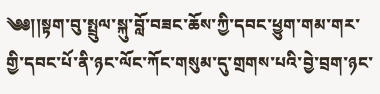༄༅།།སྟག་བུ་སྤྲུལ་སྐུ་བློ་བཟང་ཆོས་ཀྱི་དབང་ཕྱུག་གམ་གར་གྱི་དབང་པོ་ནི་ཉང་ལོང་ཀོང་གསུམ་དུ་གྲགས་པའི་བྱེ་བྲག་ཉང་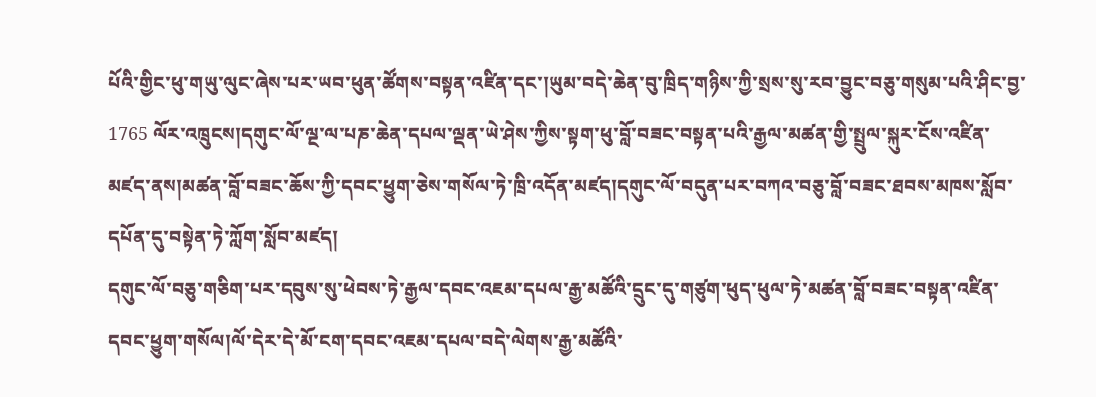པོའི་གྱིང་ཕུ་གཡུ་ལུང་ཞེས་པར་ཡབ་ཕུན་ཚོགས་བསྟན་འཛིན་དང་།ཡུམ་བདེ་ཆེན་བུ་ཁྲིད་གཉིས་ཀྱི་སྲས་སུ་རབ་བྱུང་བཅུ་གསུམ་པའི་ཤིང་བྱ་1765 ལོར་འཁྲུངས།དགུང་ལོ་ལྔ་ལ་པཎ་ཆེན་དཔལ་ལྡན་ཡེ་ཤེས་ཀྱིས་སྟག་ཕུ་བློ་བཟང་བསྟན་པའི་རྒྱལ་མཚན་གྱི་སྤྲུལ་སྐུར་ངོས་འཛིན་མཛད་ནས།མཚན་བློ་བཟང་ཆོས་ཀྱི་དབང་ཕྱུག་ཅེས་གསོལ་ཏེ་ཁྲི་འདོན་མཛད།དགུང་ལོ་བདུན་པར་བཀའ་བཅུ་བློ་བཟང་ཐབས་མཁས་སློབ་དཔོན་དུ་བསྟེན་ཏེ་ཀློག་སློབ་མཛད།
དགུང་ལོ་བཅུ་གཅིག་པར་དབུས་སུ་ཕེབས་ཏེ་རྒྱལ་དབང་འཇམ་དཔལ་རྒྱ་མཚོའི་དྲུང་དུ་གཙུག་ཕུད་ཕུལ་ཏེ་མཚན་བློ་བཟང་བསྟན་འཛིན་དབང་ཕྱུག་གསོལ།ལོ་དེར་དེ་མོ་ངག་དབང་འཇམ་དཔལ་བདེ་ལེགས་རྒྱ་མཚོའི་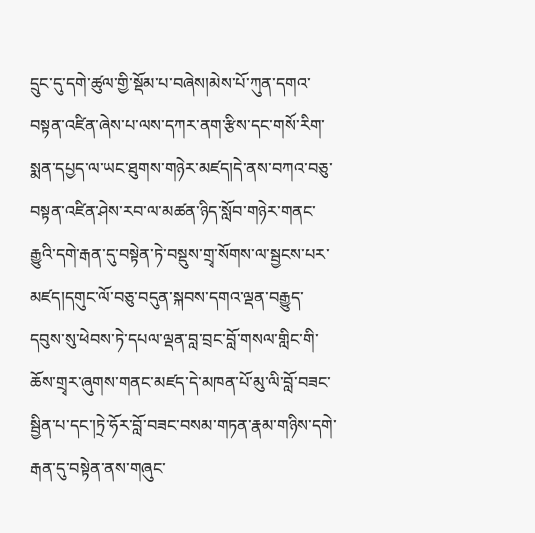དྲུང་དུ་དགེ་ཚུལ་གྱི་སྡོམ་པ་བཞེས།མེས་པོ་ཀུན་དགའ་བསྟན་འཛིན་ཞེས་པ་ལས་དཀར་ནག་རྩིས་དང་གསོ་རིག་སྨན་དཔྱད་ལ་ཡང་ཐུགས་གཉེར་མཛད།དེ་ནས་བཀའ་བཅུ་བསྟན་འཛིན་ཤེས་རབ་ལ་མཚན་ཉིད་སློབ་གཉེར་གནང་རྒྱུའི་དགེ་རྒན་དུ་བསྟེན་ཏེ་བསྡུས་གྲྭ་སོགས་ལ་སྦྱངས་པར་མཛད།དགུང་ལོ་བཅུ་བདུན་སྐབས་དགའ་ལྡན་བརྒྱུད་དབུས་སུ་ཕེབས་ཏེ་དཔལ་ལྡན་བླ་བྲང་བློ་གསལ་གླིང་གི་ཆོས་གྲྭར་ཞུགས་གནང་མཛད་དེ་མཁན་པོ་མུ་ལི་བློ་བཟང་སྦྱིན་པ་དང་།ཏྲེ་ཧོར་བློ་བཟང་བསམ་གཏན་རྣམ་གཉིས་དགེ་རྒན་དུ་བསྟེན་ནས་གཞུང་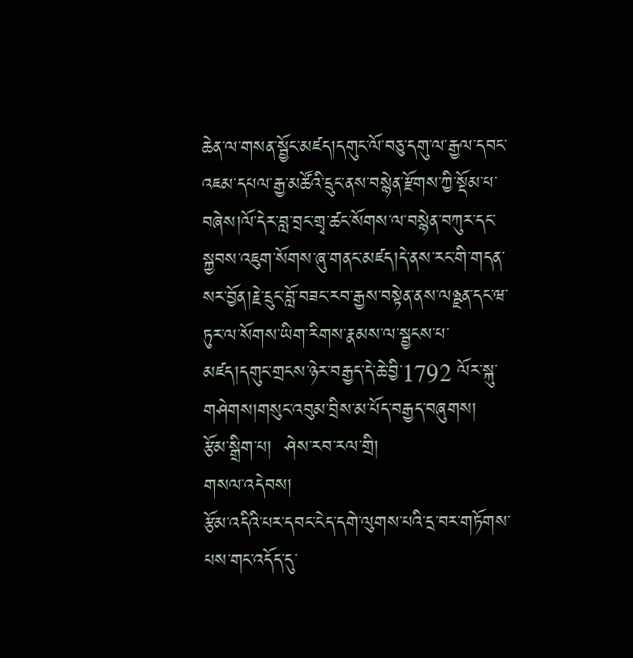ཆེན་ལ་གསན་སྦྱོང་མཛད།དགུང་ལོ་བཅུ་དགུ་ལ་རྒྱལ་དབང་འཇམ་དཔལ་རྒྱ་མཚོའི་དྲུང་ནས་བསྙེན་རྫོགས་ཀྱི་སྡོམ་པ་བཞེས།ལོ་དེར་བླ་བྲང་གྲྭ་ཚང་སོགས་ལ་བསྙེན་བཀུར་དང་སྐྱབས་འཇུག་སོགས་ཞུ་གནང་མཛད།དེ་ནས་རང་གི་གདན་སར་བྱོན།རྗེ་དྲུང་བློ་བཟང་རབ་རྒྱས་བསྟེན་ནས་ལཉྫན་དང་ཝ་ཏུར་ལ་སོགས་ཡིག་རིགས་རྣམས་ལ་སྦྱངས་པ་མཛད།དགུང་གྲངས་ཉེར་བརྒྱད་དེ་ཆེ་བྱི་1792 ལོར་སྐུ་གཤེགས།གསུང་འབུམ་བྲིས་མ་པོད་བརྒྱད་བཞུགས།
རྩོམ་སྒྲིག་པ།  ཤེས་རབ་རལ་གྲི།
གསལ་འདེབས།
རྩོམ་འདིའི་པར་དབང་ངེད་དགེ་ལུགས་པའི་དྲ་བར་གཏོགས་པས་གང་འདོད་དུ་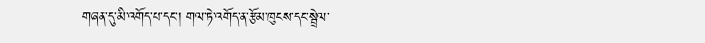གཞན་དུ་མི་འགོད་པ་དང་། གལ་ཏེ་འགོད་ན་རྩོམ་ཁུངས་དང་སྦྲེལ་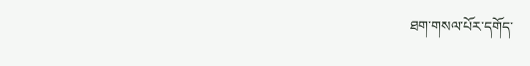ཐག་གསལ་པོར་དགོད་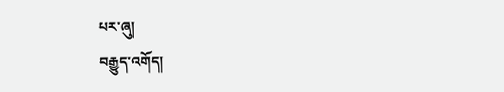པར་ཞུ།
བརྒྱུད་འགོད།